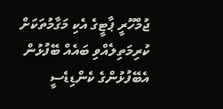ޖުމްހޫރީ ޕާޓީގެ އެކި މަގާމުތަކަށް ކުރިމަތިލެއްވި ބައެއް ބޭފުޅުން އެބޭފުޅުންގެ ކެންޑިޑެސީ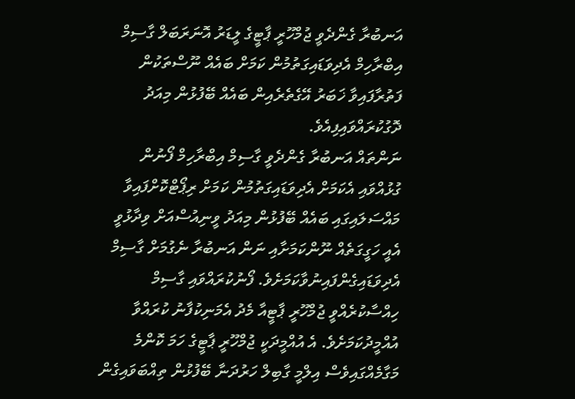އަނބުރާ ގެންދެވީ ޖުމްހޫރީ ޕާޓީގެ ލީޑަރު އޮނަރަބަލް ގާސިމް އިބްރާހިމް އެދިވަޑައިގަތުމުން ކަމަށް ބައެއް ނޫސްތަކުން ފަތުރާފައިވާ ޚަބަރު އޭގެތެރެއިން ބައެއް ބޭފުޅުން މިއަދު ދޮގުކުރައްވައިފިއެވެ.
ނަންތައް އަނބުރާ ގެންދެވީ ގާސިމް އިބްރާހިމް ފޯނުން ގުޅުއްވައި އެކަމަށް އެދިވަޑައިގަތުމުން ކަމަށް ރިޕޯޓްކޮށްފައިވާ މައްސަލައިގައި ބައެއް ބޭފުޅުން މިއަދު ވީނިއުސްއަށް ވިދާޅުވީ އެއީ ހަގީގަތެއް ނޫންކަމަށާއި ނަން އަނބުރާ ނެގުމަށް ގާސިމް އެދިވަޑައިގެންފައިނުވާކަމަށެވެ. ފޯނުކުރައްވައި ގާސިމް ހިއްސާކުރެއްވީ ޖުމްހޫރީ ޕާޓީއާ މެދު އެމަނިކުފާނު ކުރައްވާ އުއްމީދުކަމަށެވެ. އެ އުއްމީދަކީ ޖުމްހޫރީ ޕާޓީގެ ހަމަ ކޮންމެ މަގާމެއްގައިވެސް އިލްމީ ގާބިލް ހަރުދަނާ ބޭފުޅުން ތިއްބަވައިގެން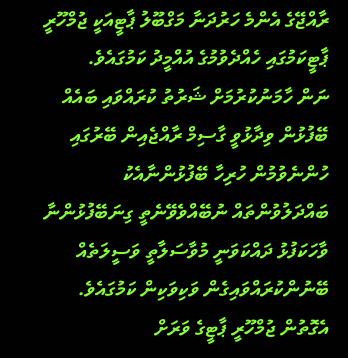ރާއްޖޭގެ އެންމެ ހަރުދަނާ މަގްބޫލު ޕާޓީއަކީ ޖުމްހޫރީ ޕާޓީކަމުގައި ހެއްދެވުމުގެ އުއްމީދު ކަމުގައެވެ.
ނަން ހާމަނުކުރުމަށް ޝަރުތު ކުރައްވައި ބައެއް ބޭފުޅުން ވިދާޅުވީ ގާސިމް ރާއްޖެއިން ބޭރުގައި ހުންނެވުމުން ހުރިހާ ބޭފުޅުންނާއެކު ބައްދަލުވުންތައް ނުބޭއްވެވޭނެތީ ގިނަބޭފުޅުންނާ ވާހަކަފުޅު ދައްކަވަނީ މުވާސަލާތީ ވަސީލަތެއް ބޭނުންކުރައްވައިގެން ވަކިވަކިން ކަމުގައެވެ. އެގޮތުން ޖުމްހޫރީ ޕާޓީގެ ވަރަށް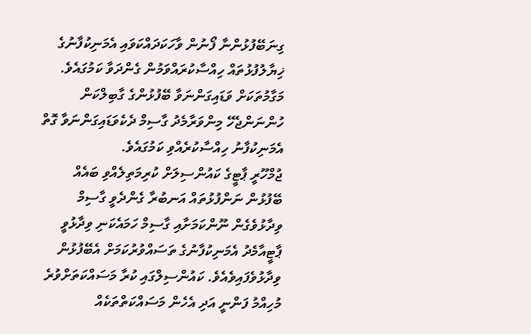ގިނަބޭފުޅުންނާ ފޯނުން ވާހަކަދައްކަވައި އެމަނިކުފާނުގެ ޚިޔާލުފުޅުތައް ހިއްސާކުރައްވަމުން ގެންދަވާ ކަމުގައެވެ. މަގާމުތަކަށް ވަޑައިގަންނަވާ ބޭފުޅުންގެ ގާބިލްކަން ހުންނަންޖެހޭ މިންވަރާމެދު ގާސިމް ދެކެވަޑައިގަންނަވާ ގޮތް އެމަނިކުފާނު ހިއްސާކުރެއްވި ކަމުގައެވެ.
ޖުމްހޫރީ ޕާޓީގެ ކައުންސިލަށް ކުރިމަތިލެއްވި ބައެއް ބޭފުޅުން ނަންފުޅުތައް އަނބުރާ ގެންދެވީ ގާސިމް ވިދާޅުވެގެން ނޫންކަމަށާއި ގާސިމް ހަމައެކަނި ވިދާޅުވީ ޕާޓީއާމެދު އެމަނިކުފާނުގެ ތަސައްވުރުކަމަށް އެބޭފުޅުން ވިދާޅުވެފައިވެއެވެ. ކައުންސިލްގައި ކުރާ މަސައްކަތަށްވުރެ މުހިއްމު ފަންނީ އަދި އެހެން މަސައްކަތްތަކެއް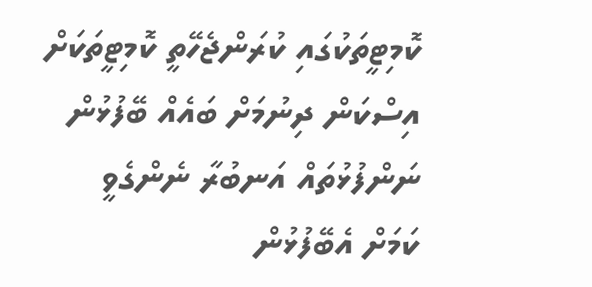ކޮމިޓީތަކުގައި ކުރަންޖެހޭތީ ކޮމިޓީތަކަށް އިސްކަން ދިނުމަށް ބައެއް ބޭފުޅުން ނަންފުޅުތައް އަނބުރާ ނެންގެވީ ކަމަށް އެބޭފުޅުން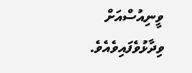ވީނިއުސްއަށް ވިދާޅުވެފައިވެއެވެ.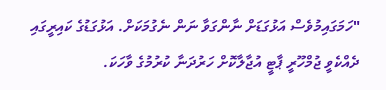"ހަމަގައިމުވެސް އަޅުގަޑަށް ނާންގަވާ ނަން ނެގުމަކަށް. އަޅުގަޑުގެ ކައިރީގައި ދެއްކެވީ ޖުމްހޫރީ ޕާޓީ އުޖާލާކޮށް ހަރުދަނާ ކުރުމުގެ ވާހަކަ.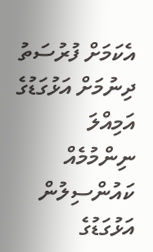އެކަމަށް ފުރުސަތު ދިނުމަށް އަޅުގަޑުގެ އަމިއްލަ ނިންމުމެއް ކައުންސިލުން އަޅުގަޑުގެ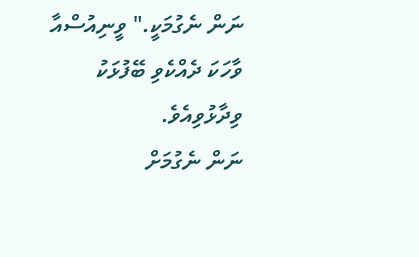ނަން ނެގުމަކީ." ވީނިއުސްއާ ވާހަކަ ދެއްކެވި ބޭފުޅަކު ވިދާޅުވިއެވެ.
ނަން ނެގުމަށް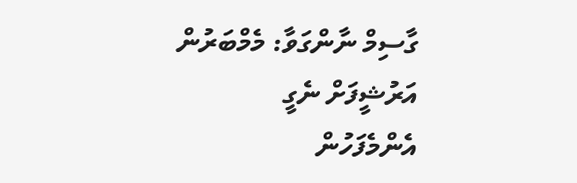ގާސިމް ނާންގަވާ: މެމްބަރުން
އަރުޝީފަށް ނެގީ
އެންމެފަހުން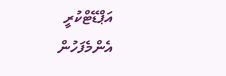އަޕްޑޭޓްކުރީ
އެންމެފަހުން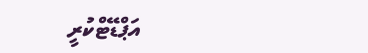އަޕްޑޭޓްކުރީ